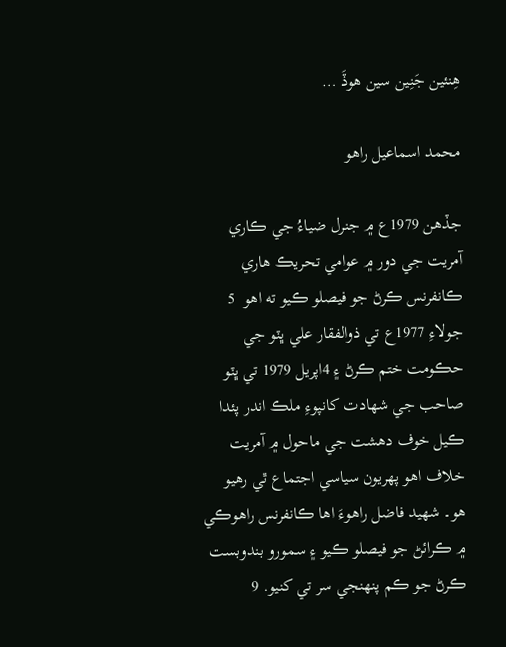هِنئين جَنِين سين هوڏَ …

محمد اسماعيل راهو

جڏھن 1979ع ۾ جنرل ضياءُ جي ڪاري آمريت جي دور ۾ عوامي تحريڪ ھاري ڪانفرنس ڪرڻ جو فيصلو ڪيو ته اھو  5 جولاءِ 1977ع تي ذوالفقار علي ڀٽو جي حڪومت ختم ڪرڻ ۽ 4اپريل 1979 تي ڀٽو صاحب جي شھادت کانپوءِ ملڪ اندر پئدا ڪيل خوف دھشت جي ماحول ۾ آمريت خلاف اھو پھريون سياسي اجتماع ٿي رھيو ھو۔ شھيد فاضل راھوءَ اھا ڪانفرنس راھوڪي ۾ ڪرائڻ جو فيصلو ڪيو ۽ سمورو بندوبست ڪرڻ جو ڪم پنھنجي سر تي کنيو. 9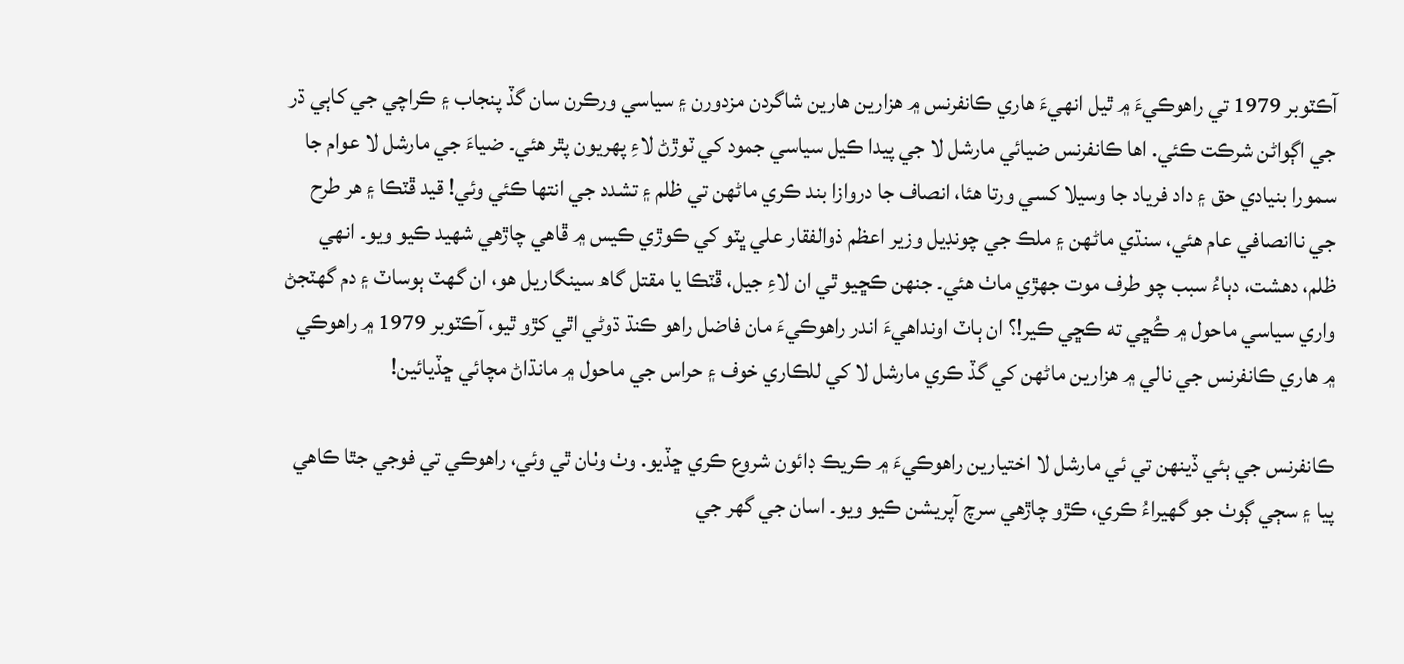آڪٽوبر 1979 تي راھوڪيءَ ۾ ٿيل انهيءَ ھاري ڪانفرنس ۾ ھزارين ھارين شاگردن مزدورن ۽ سياسي ورڪرن سان گڏ پنجاب ۽ ڪراچي جي کاٻي ڌر جي اڳواڻن شرڪت ڪئي. اھا ڪانفرنس ضيائي مارشل لا جي پيدا ڪيل سياسي جمود کي ٽوڙڻ لاءِ پھريون پٿر ھئي۔ ضياءَ جي مارشل لا عوام جا سمورا بنيادي حق ۽ داد فرياد جا وسيلا کسي ورتا ھئا، انصاف جا دروازا بند ڪري ماڻھن تي ظلم ۽ تشدد جي انتھا ڪئي وئي! قيد ڦٽڪا ۽ ھر طرح جي ناانصافي عام ھئي، سنڌي ماڻھن ۽ ملڪ جي چونڊيل وزير اعظم ذوالفقار علي ڀٽو کي ڪوڙي ڪيس ۾ ڦاھي چاڙھي شھيد ڪيو ويو۔ انھي ظلم، دھشت، دٻاءُ سبب چو طرف موت جھڙي ماٺ ھئي۔ جنھن ڪڇيو ٿي ان لاءِ جيل، ڦٽڪا يا مقتل گاھ سينگاريل ھو، ان گھٽ ٻوساٽ ۽ دم گھٽجڻ واري سياسي ماحول ۾ ڪُڇي ته ڪڇي ڪير!؟ ان ٻاٽ اونداھيءَ اندر راھوڪيءَ مان فاضل راھو ڪنڌ ڌوڻي اٿي کڙو ٿيو، آڪٽوبر 1979 ۾ راھوڪي ۾ ھاري ڪانفرنس جي نالي ۾ ھزارين ماڻھن کي گڏ ڪري مارشل لا کي للڪاري خوف ۽ حراس جي ماحول ۾ مانڌاڻ مچائي ڇڏيائين!

ڪانفرنس جي ٻئي ڏينھن تي ئي مارشل لا اختيارين راھوڪيءَ ۾ ڪريڪ ڊائون شروع ڪري ڇڏيو. وٺ وٺان ٿي وئي، راھوڪي تي فوجي جٿا ڪاھي پيا ۽ سڄي ڳوٺ جو گھيراءُ ڪري، ڪڙو چاڙھي سرچ آپريشن ڪيو ويو۔ اسان جي گھر جي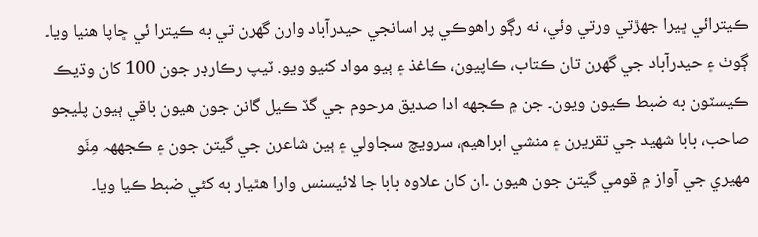ڪيترائي ڀيرا جھڙتي ورتي وئي، نه رڳو راھوڪي پر اسانجي حيدرآباد وارن گھرن تي به ڪيترا ئي ڇاپا ھنيا ويا۔ ڳوٺ ۽ حيدرآباد جي گھرن تان ڪتاب، ڪاپيون، ڪاغذ ۽ ٻيو مواد کنيو ويو. ٽيپ رڪارڊر جون 100 کان وڌيڪ ڪيسٽون به ضبط ڪيون ويون۔ جن ۾ ڪجهه ادا صديق مرحوم جي گڏ ڪيل گانن جون ھيون باقي ٻيون پليجو صاحب، بابا شھيد جي تقريرن ۽ منشي ابراھيم، سرويچ سجاولي ۽ ٻين شاعرن جي گيتن جون ۽ ڪجههہ مِٺَو مھيري جي آواز ۾ قومي گيتن جون ھيون ۔ان کان علاوه بابا جا لائيسنس وارا ھٿيار به کڻي ضبط ڪيا ويا۔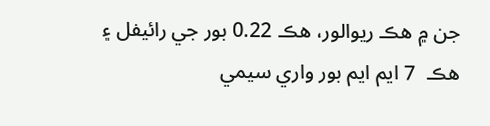جن ۾ ھڪ ريوالور، ھڪ 0.22 بور جي رائيفل ۽ ھڪ  7 ايم ايم بور واري سيمي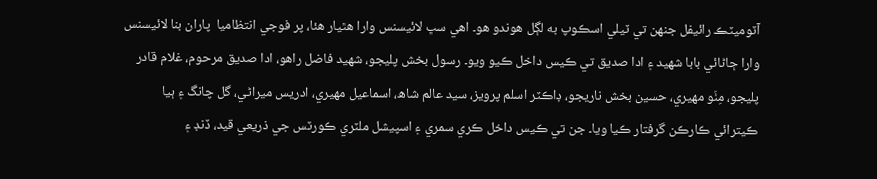آٽوميٽڪ رائيفل جنھن تي ٽيلي اسڪوپ به لڳل ھوندو ھو۔ اھي سڀ لائيسنس وارا ھٿيار ھئا، پر فوجي انتظاميا  پاران بنا لائيسنس وارا ڄاڻائي بابا شھيد ۽ ادا صديق تي ڪيس داخل ڪيو ويو۔ رسول بخش پليجو، شھيد فاضل راھو، ادا صديق مرحوم، غلام قادر پليجو، مِٺَو مھيري، حسين بخش ناريجو، ڊاڪٽر اسلم پرويز، سيد عالم شاھ، اسماعيل مھيري، ادريس ميراڻي، گل چانگ ۽ ٻيا ڪيترائي ڪارڪن گرفتار ڪيا ويا۔ جن تي ڪيس داخل ڪري سمري ۽ اسپيشل ملٽري ڪورٽس جي ذريعي قيد، ڏنڊ ۽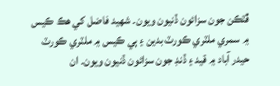ڦٽڪن جون سزائون ڏنيون ويون۔ شھيد فاضل کي ھڪ ڪيس ۾ سمري ملٽري ڪورٽ بدين ۽ ٻي ڪيس ۾ ملٽري ڪورٽ حيدر آباد ۾ قيد ۽ ڏنڊ جون سزائون ڏنيون ويون۔ ان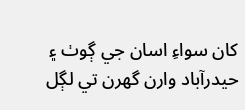کان سواءِ اسان جي ڳوٺ ۽ حيدرآباد وارن گھرن تي لڳل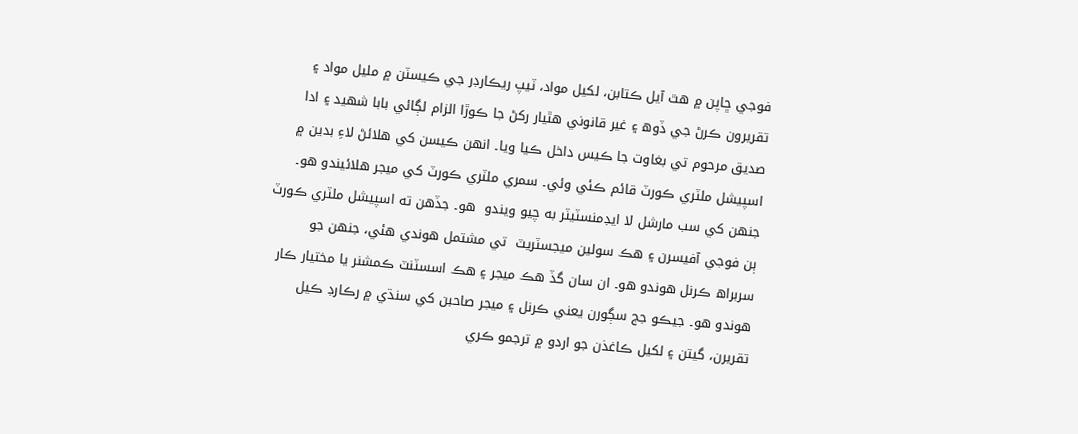فوجي ڇاپن ۾ ھٿ آيل ڪتابن، لکيل مواد، ٽيپ ريڪارڊر جي ڪيسٽن ۾ مليل مواد ۽ تقريرون ڪرڻ جي ڏوھ ۽ غير قانوني ھٿيار رکڻ جا ڪوڙا الزام لڳائي بابا شھيد ۽ ادا صديق مرحوم تي بغاوت جا ڪيس داخل ڪيا ويا۔ انھن ڪيسن کي ھلائڻ لاءِ بدين ۾ اسپيشل ملٽري ڪورٽ قائم ڪئي وئي۔ سمري ملٽري ڪورٽ کي ميجر ھلائيندو ھو۔ جنھن کي سب مارشل لا ايڊمنسٽيٽر به چيو ويندو  ھو۔ جڏھن ته اسپيشل ملٽري ڪورٽ ٻن فوجي آفيسرن ۽ ھڪ سولين ميجسٽريٽ  تي مشتمل ھوندي ھئي، جنھن جو سربراھ ڪرنل ھوندو ھو۔ ان سان گڏ ھڪ ميجر ۽ ھڪ اسسٽنٽ ڪمشنر يا مختيار ڪار  ھوندو ھو۔ جيڪو جج سڳورن يعني ڪرنل ۽ ميجر صاحبن کي سنڌي ۾ رڪارڊ ڪيل تقريرن، گيتن ۽ لکيل ڪاغذن جو اردو ۾ ترجمو ڪري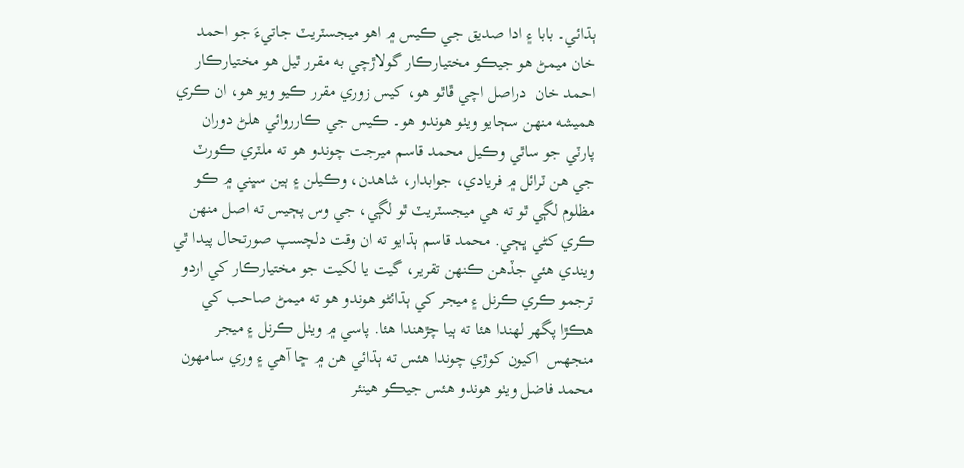ٻڌائي۔ بابا ۽ ادا صديق جي ڪيس ۾ اھو ميجسٽريٽ جاتيءَ جو احمد خان ميمڻ ھو جيڪو مختيارڪار گولاڙچي به مقرر ٿيل ھو مختيارڪار احمد خان  دراصل اچي ڦاٿو ھو، کيس زوري مقرر ڪيو ويو ھو، ان ڪري ھميشه منھن سڄايو ويٺو ھوندو ھو۔ ڪيس جي ڪارروائي ھلڻ دوران پارٽي جو ساٿي وڪيل محمد قاسم ميرجت چوندو ھو ته ملٽري ڪورٽ جي ھن ٽرائل ۾ فريادي، جوابدار، شاھدن، وڪيلن ۽ ٻين سڀني ۾ ڪو مظلوم لڳي ٿو ته ھي ميجسٽريٽ ٿو لڳي، جي وس پڄيس ته اصل منھن ڪري کڻي ڀڄي. محمد قاسم ٻڌايو ته ان وقت دلچسپ صورتحال پيدا ٿي ويندي ھئي جڏھن ڪنھن تقرير، گيت يا لکيت جو مختيارڪار کي اردو ترجمو ڪري ڪرنل ۽ ميجر کي ٻڌائڻو ھوندو ھو ته ميمڻ صاحب کي ھڪڙا پگھر لھندا ھئا ته ٻيا چڙھندا ھئا. پاسي ۾ ويٺل ڪرنل ۽ ميجر منجھس  اکيون کوڙي چوندا ھئس ته ٻڌائي ھن ۾ ڇا آھي ۽ وري سامھون محمد فاضل ويٺو ھوندو ھئس جيڪو ھينئر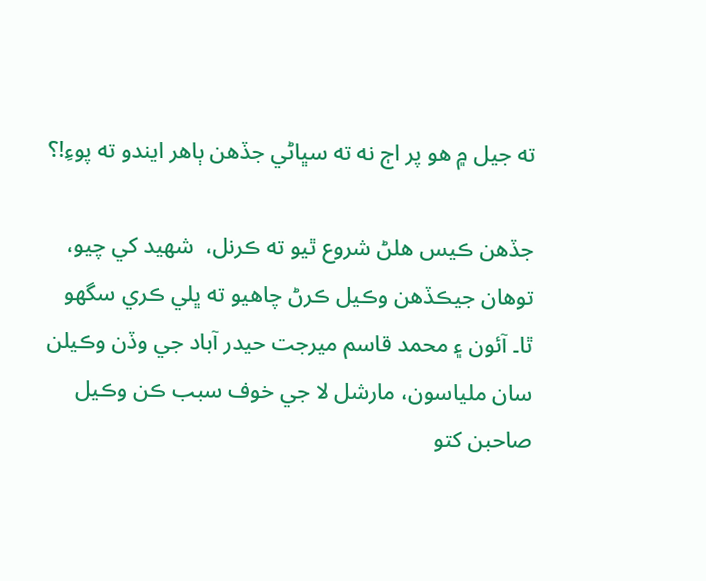ته جيل ۾ ھو پر اڄ نه ته سڀاڻي جڏھن ٻاھر ايندو ته پوءِ!؟

جڏھن ڪيس ھلڻ شروع ٿيو ته ڪرنل،  شھيد کي چيو، توھان جيڪڏھن وڪيل ڪرڻ چاھيو ته ڀلي ڪري سگھو ٿا۔ آئون ۽ محمد قاسم ميرجت حيدر آباد جي وڏن وڪيلن سان ملياسون، مارشل لا جي خوف سبب ڪن وڪيل صاحبن کتو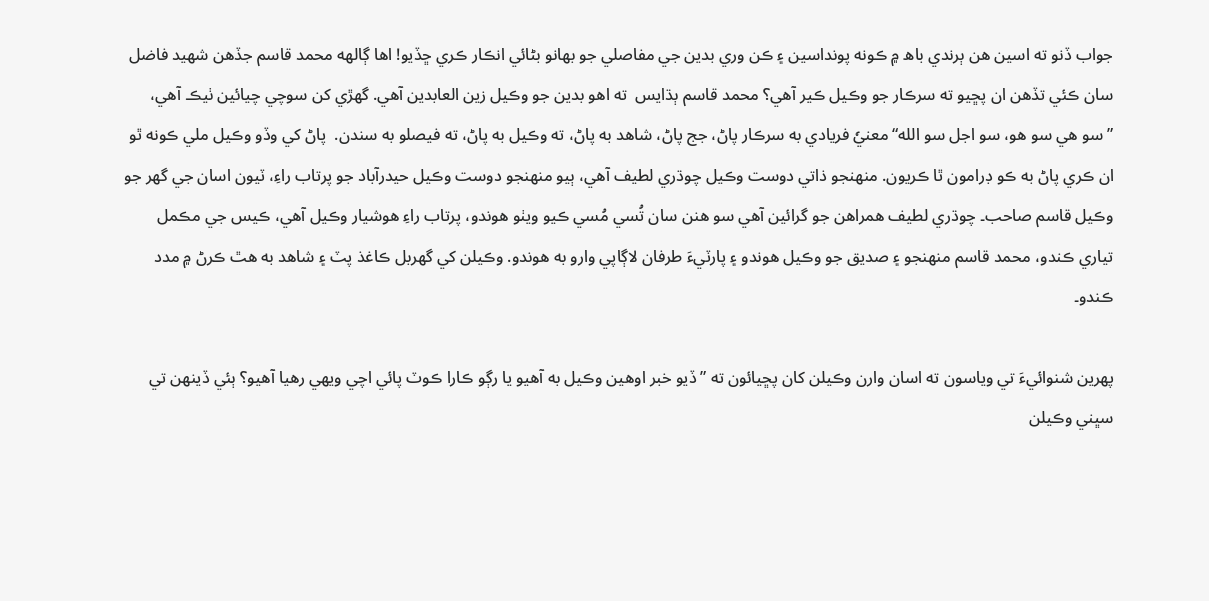جواب ڏنو ته اسين ھن ٻرندي باھ ۾ ڪونه پونداسين ۽ ڪن وري بدين جي مفاصلي جو بھانو بڻائي انڪار ڪري ڇڏيو! اھا ڳالهه محمد قاسم جڏھن شھيد فاضل سان ڪئي تڏھن ان پڇيو ته سرڪار جو وڪيل ڪير آھي؟ محمد قاسم ٻڌايس  ته اھو بدين جو وڪيل زين العابدين آھي. گھڙي کن سوچي چيائين ٺيڪ آھي، ”سو ھي سو ھو، سو اجل سو الله“ معنيٗ فريادي به سرڪار پاڻ، جج پاڻ، شاھد به پاڻ، ته وڪيل به پاڻ، ته فيصلو به سندن.  پاڻ کي وڏو وڪيل ملي ڪونه ٿو ان ڪري پاڻ به ڪو ڊرامون ٿا ڪريون. منھنجو ذاتي دوست وڪيل چوڌري لطيف آھي، ٻيو منھنجو دوست وڪيل حيدرآباد جو پرتاب راءِ، ٽيون اسان جي گھر جو وڪيل قاسم صاحب۔ چوڌري لطيف ھمراھن جو گرائين آھي سو ھنن سان تُسي مُسي ڪيو ويٺو ھوندو، پرتاب راءِ ھوشيار وڪيل آھي، ڪيس جي مڪمل تياري ڪندو، محمد قاسم منھنجو ۽ صديق جو وڪيل ھوندو ۽ پارٽيءَ طرفان لاڳاپي وارو به ھوندو. وڪيلن کي گھربل ڪاغذ پٽ ۽ شاھد به ھٿ ڪرڻ ۾ مدد ڪندو۔

پھرين شنوائيءَ تي وياسون ته اسان وارن وڪيلن کان پڇيائون ته ”ڏيو خبر اوھين وڪيل به آھيو يا رڳو ڪارا ڪوٽ پائي اچي ويھي رھيا آھيو؟ ٻئي ڏينھن تي سڀني وڪيلن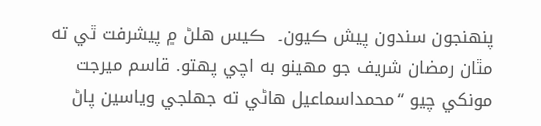پنھنجون سندون پيش ڪيون۔  ڪيس ھلڻ ۾ پيشرفت ٿي ته مٿان رمضان شريف جو مھينو به اچي پھتو. قاسم ميرجت مونکي چيو “محمداسماعيل ھاڻي ته جھلجي وياسين پاڻ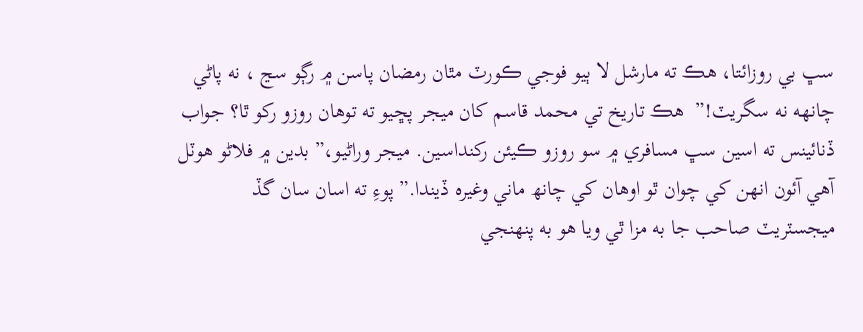سڀ بي روزائتا، ھڪ ته مارشل لا ٻيو فوجي ڪورٽ مٿان رمضان پاسن ۾ رڳو سڃ ، نه پاڻي چانھه نه سگريٽ!”  ھڪ تاريخ تي محمد قاسم کان ميجر پڇيو ته توھان روزو رکو ٿا؟ جواب ڏنائينس ته اسين سڀ مسافري ۾ سو روزو ڪيئن رکنداسين. ميجر وراڻيو،” بدين ۾ فلاڻو ھوٽل آھي آئون انھن کي چوان ٿو اوھان کي چانھ ماني وغيره ڏيندا.” پوءِ ته اسان سان گڏ ميجسٽريٽ صاحب جا به مزا ٿي ويا ھو به پنھنجي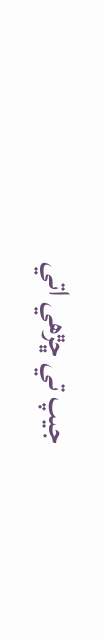جيپ تي ڇڙھي اتي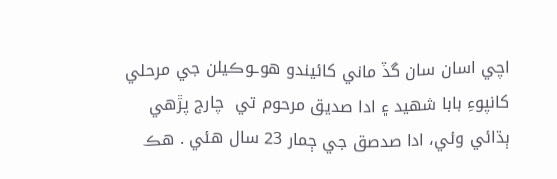اچي اسان سان گڏ ماني کائيندو ھوـوڪيلن جي مرحلي کانپوءِ بابا شھيد ۽ ادا صديق مرحوم تي  چارج پڙھي ٻڌائي وئي، ادا صدصق جي ڄمار 23 سال ھئي . ھڪ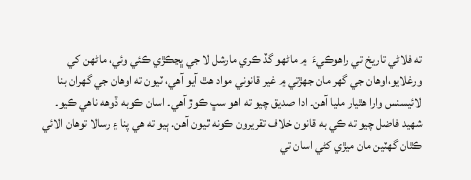ته فلاڻي تاريخ تي راھوڪيءَ  ۾ ماڻھو گڏ ڪري مارشل لا جي ڀڃڪڙي ڪئي وئي، ماڻھن کي ورغلايو،اوھان جي گھر مان جھڙتي ۾ غير قانوني مواد ھٿ آيو آھي، ٽيون ته اوھان جي گھران بنا لائيسنس وارا ھٿيار مليا آھن۔ ادا صديق چيو ته اھو سڀ ڪوڙ آھي۔ اسان ڪوبه ڏوهه ناھي ڪيو۔ شھيد فاضل چيو ته ڪي به قانون خلاف تقريرون ڪونه ٿيون آھن. ٻيو ته ھي پنا ۽ رسالا توھان الائي ڪٿان گھٽين مان ميڙي کڻي اسان تي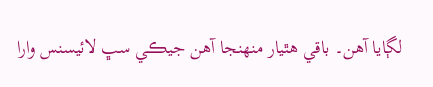لڳايا آھن۔ باقي ھٿيار منھنجا آھن جيڪي سڀ لائيسنس وارا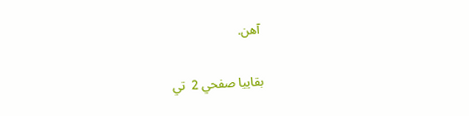آھن.

بقایيا صفحي 2  تي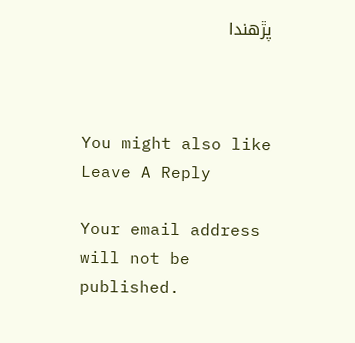پڙهندا



You might also like
Leave A Reply

Your email address will not be published.